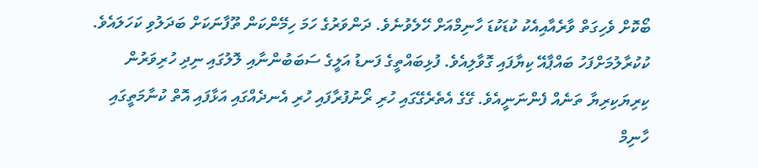ބޯކޮށް ވެހިގަތް ވާރެއާއިއެކު ކުޑަކުޑަ ހާނިމްއަށް ހޭލެވުނެވެ. ދަންވަރުގެ ހަމަ ހިމޭންކަން ތޫފާނަކަށް ބަދަލުވި ކަހަލައެވެ. ކުކުރާލުމަށްފަހު ބައްޕާއޭ ކިޔާފައި ގޮވާލިއެވެ. ފުޅިބައްތީގެ ފަނޑު އަލީގެ ސަބަބުންނާއި ލޮލުގައި ނިދި ހުރިވަރުން ކިރިޔަކިރިޔާ ތަނެއް ފެންނަނީއެވެ. ގޭގެ އެތެރެގޭގައި ހުރި ރޯނުފުރާފައި ހުރި އެނދެއްގައި އަޅާފައި އޮތް ކުނާމަތީގައި ހާނިމް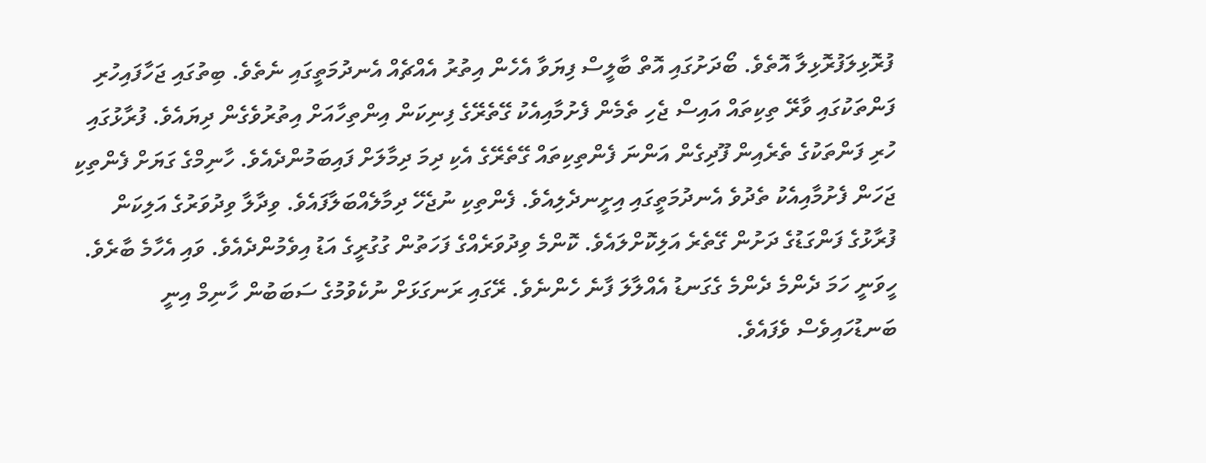ފުރޮޅިލަފުރޮޅިލާ އޮތެވެ. ބޯދަށުގައި އޮތް ބާލީސް ފިޔަވާ އެހެން އިތުރު އެއްޗެއް އެނދުމަތީގައި ނެތެވެ. ބިތުގައި ޖަހާފައިހުރި ފަންތަކުގައި ވާރޭ ތިކިތައް އައިސް ޖެހި ތެމެން ފެށުމާއިއެކު ގޭތެރޭގެ ފިނިކަން އިންތިހާއަށް އިތުރުވެގެން ދިޔައެވެ. ފުރާޅުގައި ހުރި ފަންތަކުގެ ތެރެއިން ފޫދިގެން އަންނަ ފެންތިކިތައް ގޭތެރޭގެ އެކި ދިމަ ދިމާލަށް ފައިބަމުންދެއެވެ. ހާނިމްގެ ގަޔަށް ފެންތިކި ޖަހަން ފެށުމާއިއެކު ތެދުވެ އެނދުމަތީގައި އިށީނދެލިއެވެ. ފެންތިކި ނުޖެހޭ ދިމާލެއްބަލާފައެވެ. ވިދާލާ ވިދުވަރުގެ އަލިކަން ފުރާޅުގެ ފަންގަޑުގެ ދަށުން ގޭތެރެ އަލިކޮށްލައެވެ. ކޮންމެ ވިދުވަރެއްގެ ފަހަތުން ގުގުރީގެ އަޑު އިވެމުންދެއެވެ. ވައި އެހާމެ ބާރެވެ. ހީވަނީ ހަމަ ދެންމެ ދެންމެ ގެގަނޑު އެއްލާލަ ފާނެ ހެންނެވެ. ރޭގައި ރަނގަޅަށް ނުކެވުމުގެ ސަބަބުން ހާނިމް އިނީ ބަނޑުހައިވެސް ވެފައެވެ.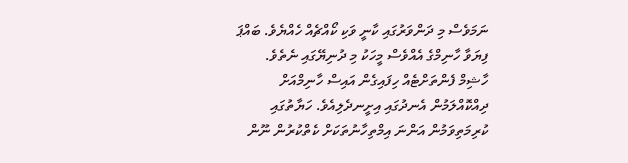ނަމަވެސް މި ދަންވަރުގައި ކާނީ ވަކި ކޯއްޗެއް ހެއްޔެވެ. ބައްޕަ ފިޔަވާ ހާނިމްގެ އެއްވެސް މީހަކު މި ދުނިޔޭގައި ނެތެވެ.
ހާޝިމް ފެންތަށްޓެއް ހިފައިގެން އައިސް ހާނިމްއަށް ދިއްކޮއްލަމުން އެނދުގައި އިށީނދެލިއެވެ. ހަޔާތުގައި ކުރިމަތިވަމުން އަންނަ އިމްތިހާނުތަކަށް ކެތްކުރުން ނޫން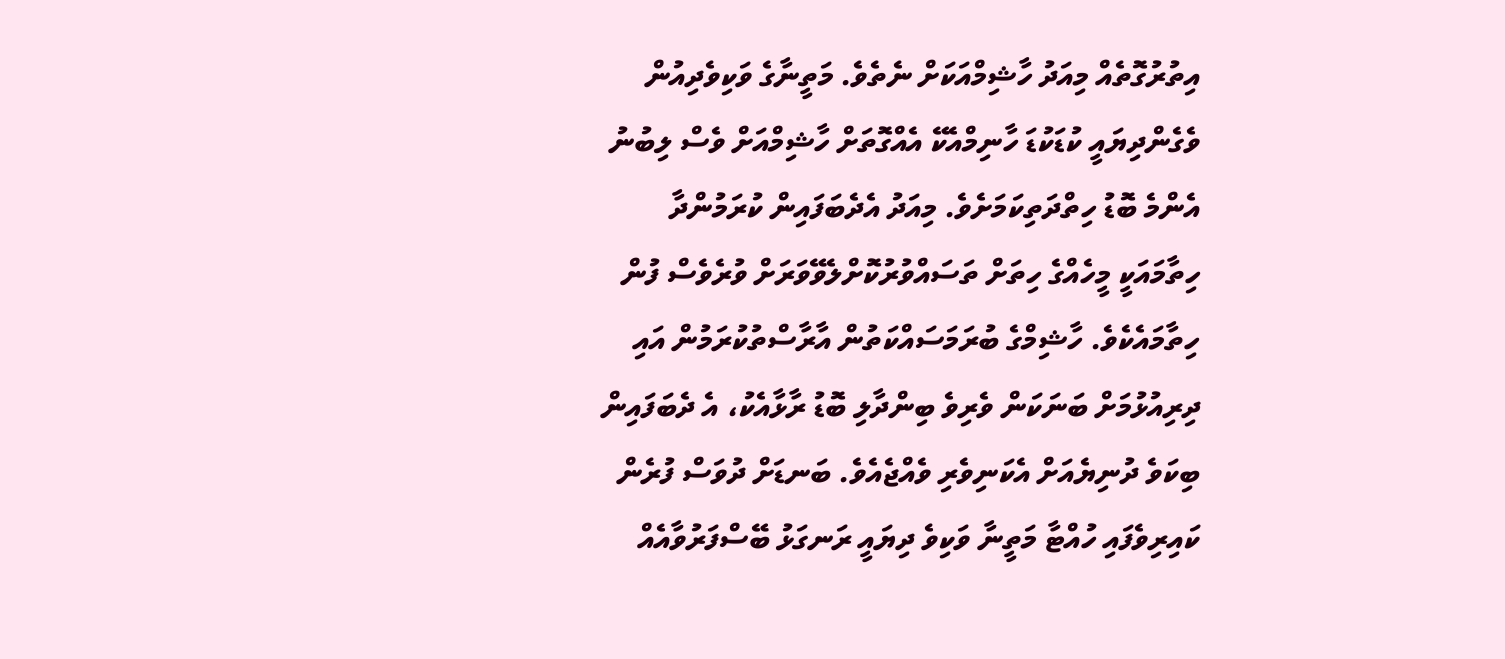އިތުރުގޮތެއް މިއަދު ހާޝިމްއަކަށް ނެތެވެ. މަތީނާގެ ވަކިވެދިއުން ވެގެންދިޔައީ ކުޑަކުޑަ ހާނިމްއެކޭ އެއްގޮތަށް ހާޝިމްއަށް ވެސް ލިބުނު އެންމެ ބޮޑު ހިތްދަތިކަމަށެވެ. މިއަދު އެދެބަފައިން ކުރަމުންދާ ހިތާމައަކީ މީހެއްގެ ހިތަށް ތަސައްވުރުކޮށްލެވޭވަރަށް ވުރެވެސް ފުން ހިތާމައެކެވެ. ހާޝިމްގެ ބުރަމަސައްކަތުން އާރާސްތުކުރަމުން އައި ދިރިއުޅުމަށް ބަނަކަން ވެރިވެ ބިންދާލި ބޮޑު ރާޅާއެކު، އެ ދެބަފައިން ބިކަވެ ދުނިޔެއަށް އެކަނިވެރި ވެއްޖެއެވެ. ބަނޑަށް ދުވަސް ފުރެން ކައިރިވެފައި ހުއްޓާ މަތީނާ ވަކިވެ ދިޔައީ ރަނގަޅު ބޭސްފަރުވާއެއް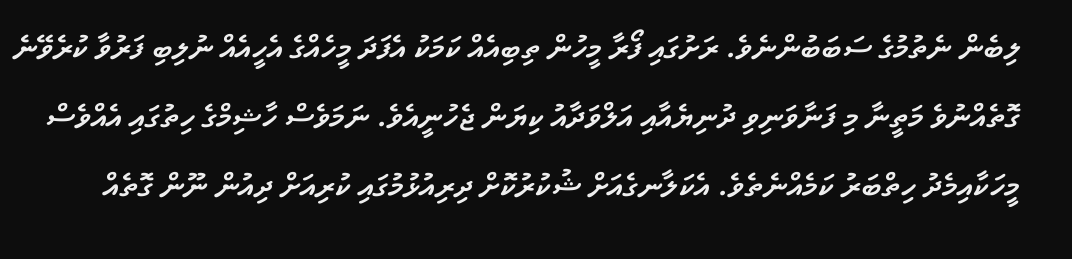ލިބެން ނެތުމުގެ ސަބަބުންނެވެ. ރަށުގައި ފޯރާ މީހުން ތިބިއެއް ކަމަކު އެފަދަ މީހެއްގެ އެހީއެއް ނުލިބި ފަރުވާ ކުރެވޭނެ ގޮތެއްނުވެ މަތީނާ މި ފަނާވަނިވި ދުނިޔެއާއި އަލްވަދާއު ކިޔަން ޖެހުނީއެވެ. ނަމަވެސް ހާޝިމްގެ ހިތުގައި އެއްވެސް މީހަކާއިމެދު ހިތްބަރު ކަމެއްނެތެވެ. އެކަލާނގެއަށް ޝުކުރުކޮށް ދިރިއުޅުމުގައި ކުރިއަށް ދިއުން ނޫން ގޮތެއް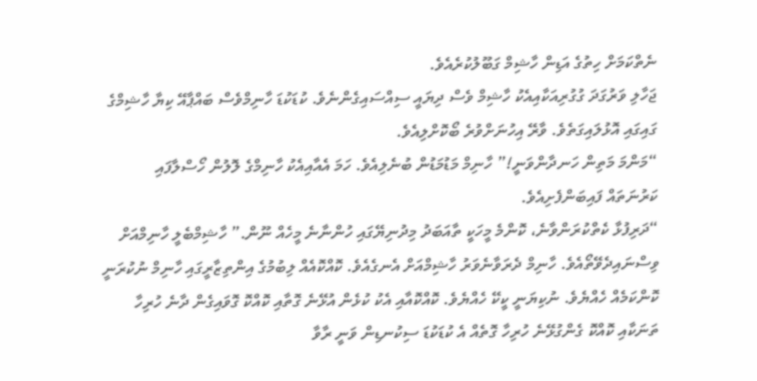ނެތްކަމަށް ހިތުގެ އަޑިން ހާޝިމް ގަބޫލުކުރެއެވެ.
ޖަހާލި ވަރުގަދަ ގުގުރިއަކާއިއެކު ހާޝިމް ވެސް ދިޔައީ ސިއްސައިގެންނެވެ. ކުޑަކުޑަ ހާނިމްވެސް ބައްޕާއޭ ކިޔާ ހާޝިމްގެ ގައިގައި އޮޅުލައިގަތެވެ. ވާރޭ އިހުނަށްވުރެ ބޯކޮށްލިއެވެ.
“މަންމަ މަތިން ހަނދާންވަނީ!” ހާނިމް މަޑުމަޑުން ބުނެލިއެވެ. ހަމަ އެއާއިއެކު ހާނިމްގެ ލޮލުން ހޯސްލާފައި ކަރުނަތައް ފައިބަންފެށިއެވެ.
“ދަރިފުޅާ ކެތްކުރަންވާނެ، ކޮންމެ މީހަކީ ތާއަބަދު މިދުނިޔޭގައި ހުންނާނެ މީހެއް ނޫން.” ހާޝިމްބެލީ ހާނިމްއަށް ވިސްނައިދެވޭތޯއެވެ. ހާނިމް ދެރަވާނެވަރު ހާޝިމްއަށް އެނގެއެވެ. ކޮއްކޮއެއް ލިބުމުގެ އިންތިޒާރީގައި ހާނިމް ނުކުރަނީ ކޮންކަމެއް ހެއްޔެވެ. ނުކިޔަނީ ކީކޭ ހެއްޔެވެ. ކޮއްކޮއާއި އެކު ކުޅެން އުޅޭނެ ގޮތާއި ކޮއްކޮ ގޮވައިގެން ދާނެ ހުރިހާ ތަނަކާއި ކޮއްކޮ ގެންގުޅޭނެ ހުރިހާ ގޮތެއް އެ ކުޑަކުޑަ ސިކުނޑިން ވަނީ ރާވާ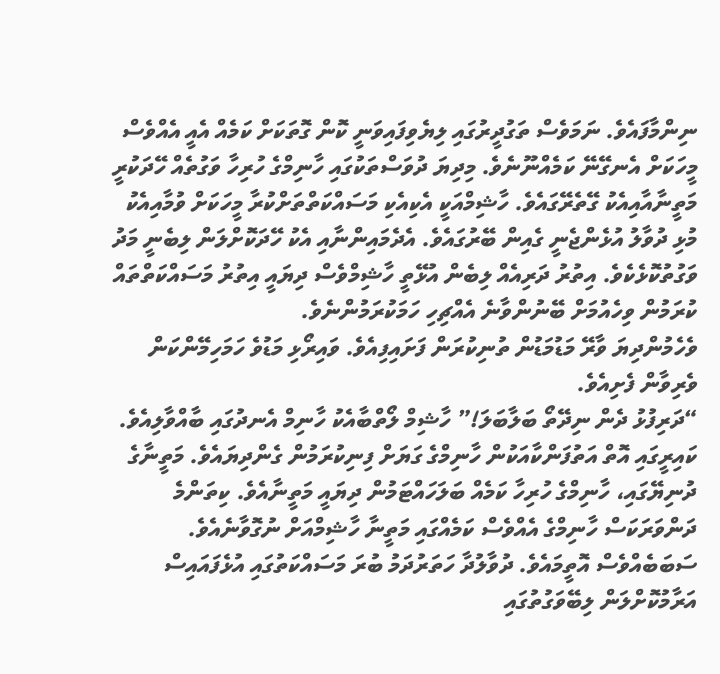ނިންމާފައެވެ. ނަމަވެސް ތަގުދީރުގައި ލިޔެވިފައިވަނީ ކޮން ގޮތަކަށް ކަމެއް އެއީ އެއްވެސް މީހަކަށް އެނގޭނޭ ކަމެއްނޫނެވެ. މިދިޔަ ދުވަސްތަކުގައި ހާނިމްގެ ހުރިހާ ވަގުތެއް ހޭދަކުރީ މަތީނާއާއިއެކު ގޭތެރޭގައެވެ. ހާޝިމްއަކީ އެކިއެކި މަސައްކަތްތަށްކުރާ މީހަކަށް ވުމާއިއެކު މުޅި ދުވާލު އުޅެންޖެނީ ގެއިން ބޭރުގައެވެ. އެދެމައިންނާއި އެކު ހޭދަކޮށްލަން ލިބެނީ މަދު ވަގުތުކޮޅެކެވެ. އިތުރު ދަރިއެއް ލިބެން އުޅޭތީ ހާޝިމްވެސް ދިޔައީ އިތުރު މަސައްކަތްތައް ކުރަމުން ވިހެއުމަށް ބޭނުންވާނެ އެއްޗިހި ހަމަކުރަމުންނެވެ.
ވެހެމުންދިޔަ ވާރޭ މަޑުމަޑުން ތުނިކުރަން ފަށައިފިއެވެ. ވައިރޯޅި މަޑުވެ ހަމަހިމޭންކަން ވެރިވާން ފެށިއެވެ.
“ދަރިފުޅު ދެން ނިދޭތޯ ބަލާބަލަ!” ހާޝިމް ލޯތްބާއެކު ހާނިމް އެނދުގައި ބާއްވާލިއެވެ. ކައިރީގައި އޮތް އަތުފަންކާއަކުން ހާނިމްގެ ގަޔަށް ފިނިކުރަމުން ގެންދިޔައެވެ. މަތީނާގެ ދުނިޔޭގައި، ހާނިމްގެ ހުރިހާ ކަމެއް ބަލަހައްޓަމުން ދިޔައީ މަތީނާއެވެ. ކިތަންމެ ދަންވަރަކަސް ހާނިމްގެ އެއްވެސް ކަމެއްގައި މަތީނާ ހާޝިމްއަށް ނުގޮވާނެއެވެ. ސަބަބެއްވެސް އޮތީމައެވެ. ދުވާލުދާ ހަތަރުދަމު ބުރަ މަސައްކަތުގައި އުޅެފައައިސް އަރާމުކޮށްލަން ލިބޭވަގުތުގައި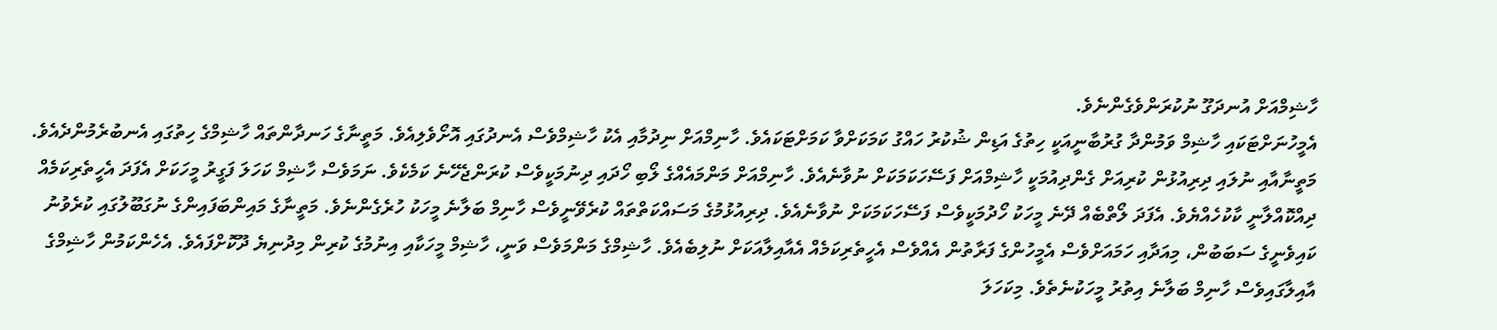ހާޝިމްއަށް އުނދަގޫ ނުކުރަންވެގެންނެވެ.
އެމީހުނަށްޓަކައި ހާޝިމް ވަމުންދާ ގުރުބާނީއަކީ ހިތުގެ އަޑިން ޝުކުރު ހައްގު ކަމަކަށްވާ ކަމަށްޓަކައެވެ. ހާނިމްއަށް ނިދުމާއި އެކު ހާޝިމްވެސް އެނދުގައި އޮށޯވެލިއެވެ. މަތީނާގެ ހަނދާންތައް ހާޝިމްގެ ހިތުގައި އެނބުރެމުންދެއެވެ. މަތީނާއާއި ނުލައި ދިރިއުޅުން ކުރިއަށް ގެންދިއުމަކީ ހާޝިމްއަށް ފަސޭހަކަމަކަށް ނުވާނެއެވެ. ހާނިމްއަށް މަންމައެއްގެ ލޯބި ހޯދައި ދިނުމަކީވެސް ކުރަންޖެހޭނެ ކަމެކެވެ. ނަމަވެސް ހާޝިމް ކަހަލަ ފަގީރު މީހަކަށް އެފަދަ އެހީތެރިކަމެއް ދިއްކޮއްލާނީ ކާކުހެއްޔެވެ. އެފަދަ ލޯތްބެއް ދޭނެ މީހަކު ހޯދުމަކީވެސް ފަސޭހަކަމަކަށް ނުވާނެއެވެ. ދިރިއުޅުމުގެ މަސައްކަތްތައް ކުރެވޭނީވެސް ހާނިމް ބަލާނެ މީހަކު ހުރެގެންނެވެ. މަތީނާގެ މައިންބަފައިންގެ ނުގަބޫލުގައި ކުރެވުނު ކައިވެނީގެ ސަބަބުން، މިއަދާއި ހަމައަށްވެސް އެމީހުންގެ ފަރާތުން އެއްވެސް އެހީތެރިކަމެއް އެއާއިލާއަކަށް ނުލިބެއެވެ. ހާޝިމްގެ މަންމަވެސް ވަނީ، ހާޝިމް މީހަކާއި އިނުމުގެ ކުރިން މިދުނިޔެ ދޫކޮށްފައެވެ. އެހެންކަމުން ހާޝިމްގެ އާއިލާގައިވެސް ހާނިމް ބަލާނެ އިތުރު މީހަކުނެތެވެ. މިކަހަލަ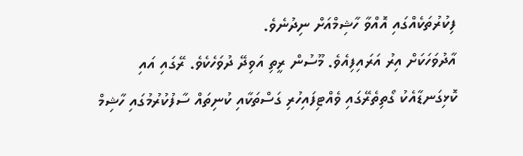ފިކުރުތަކެއްގައި އޮއްވާ ހާޝިމްއަށް ނިދުނެވެ.
އާދުވަހަކަށް އިރު އަރައިފިއެވެ. މޫސުން ރީތި އަވިދޭ ދުވަހެކެވެ. ރޭގައި އައި ކޮޅިގަނޑާއެކު ގޯތިތެރޭގައި ވެއްޓިފައިހުރި ގަސްތަކާއި ކުނިތައް ސާފުކުރުމުގައި ހާޝިމް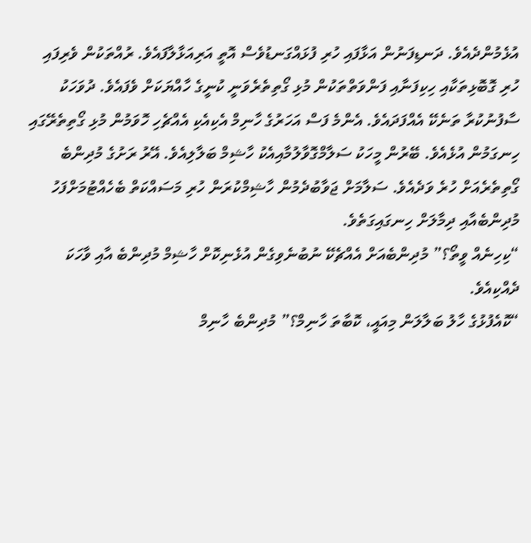އުޅެމުންދެއެވެ. ދަނޑިފަނުން އަޅާފައި ހުރި ފުޅައްގަނޑުވެސް އޮތީ އަރިއަޅާލާފައެވެ. ރުއްތަކުން ވެރިފައި ހުރި ގޮބޮޅިތަކާއި ހިކިފަނާއި ފަންވަތްތަކުން މުޅި ގޯތިތެރެވަނީ ކުނީގެ ހާއްޔަކަށް ވެފައެވެ. ދުވަހަކު ސާފުނުކުރާ ތަނެކޭ އެއްފަދައެވެ. އެންމެ ފަސް އަހަރުގެ ހާނިމް އެކިއެކި އެއްޗެހި ހޮވަމުން މުޅި ގޯތިތެރޭގައި ހިނގަމުން އުޅެއެވެ. ބޭރުން މީހަކު ސަލާމްގޮވާލުމާއިއެކު ހާޝިމް ބަލާލިއެވެ. އޭރު ރަށުގެ މުދިންބެ ގޯތިތެރެއަށް ހުރެ ވަދެއެވެ. ސަލާމަށް ޖަވާބުދެމުން ހާޝިމްކުރަން ހުރި މަސައްކަތް ބެހެއްޓުމަށްފަހު މުދިންބެއާއި ދިމާލަށް ހިނގައިގަތެވެ.
“ކިހިނެއް ވީތޯ؟” މުދިންބެއަށް އެއްޗެކޭ ނުބުނެވިގެން އުޅެނިކޮށް ހާޝިމް މުދިންބެ އާއި ވާހަކަ ދެއްކިއެވެ.
“ކޮއެފުޅުގެ ހާލު ބަލާލަން މިއައީ، ކޮބާތަ ހާނިމް؟” މުދިންބެ ހާނިމް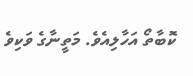ކޮބާތޯ އަހާލިއެވެ. މަތީނާގެ ވަކިވެ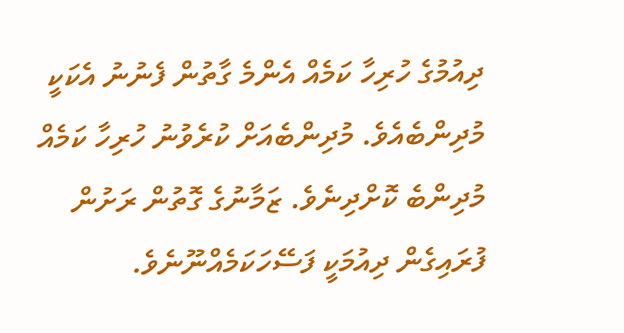ދިއުމުގެ ހުރިހާ ކަމެއް އެންމެ ގާތުން ފެނުނު އެކަކީ މުދިންބެއެވެ. މުދިންބެއަށް ކުރެވުނު ހުރިހާ ކަމެއް މުދިންބެ ކޮށްދިނެވެ. ޒަމާނުގެ ގޮތުން ރަށުން ފުރައިގެން ދިއުމަކީ ފަސޭހަކަމެއްނޫނެވެ.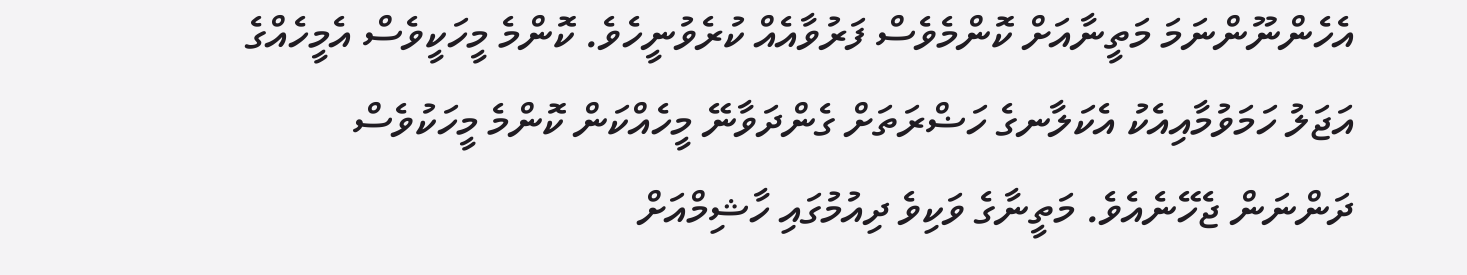އެހެންނޫންނަމަ މަތީނާއަށް ކޮންމެވެސް ފަރުވާއެއް ކުރެވުނީހެވެ. ކޮންމެ މީހަކީވެސް އެމީހެއްގެ އަޖަލު ހަމަވުމާއިއެކު އެކަލާނގެ ހަޟްރަތަށް ގެންދަވާނޭ މީހެއްކަން ކޮންމެ މީހަކުވެސް ދަންނަން ޖެހޭނެއެވެ. މަތީނާގެ ވަކިވެ ދިއުމުގައި ހާޝިމްއަށް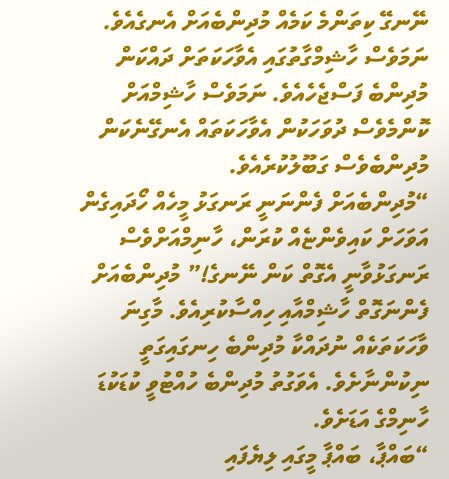ނޭނގޭ ކިތަންމެ ކަމެއް މުދިންބެއަށް އެނގެއެވެ. ނަމަވެސް ހާޝިމްގާތުގައި އެވާހަކަތަށް ދައްކަން މުދިންބެ ފަސްޖެހެއެވެ. ނަމަވެސް ހާޝިމްއަށް ކޮންމެވެސް ދުވަހަކުން އެވާހަކަތައް އެނގޭނެކަން މުދިންބެވެސް ގަބޫލުކުރެއެވެ.
“މުދިންބެއަށް ފެންނަނީ ރަނގަޅު މީހެއް ހޯދައިގެން އަވަހަށް ކައިވެންޏެއް ކުރަން، ހާނިމްއަށްވެސް ރަނގަޅުވާނީ އެގޮތް ކަން ނޭނގެ!” މުދިންބެއަށް ފެންނަގޮތް ހާޝިމްއާއި ހިއްސާކުރިއެވެ. މާގިނަ ވާހަކަތަކެއް ނުދައްކާ މުދިންބެ ހިނގައިގަތީ ނިކުންނާށެވެ. އެވަގުތު މުދިންބެ ހުއްޓުވީ ކުޑަކުޑަ ހާނިމްގެ އަޑަށެވެ.
“ބައްޕާ، ބައްޕާ މީގައި ލިޔެފައި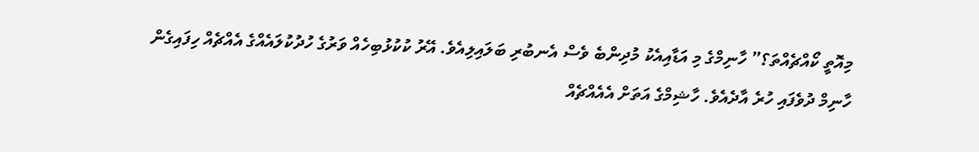މިއޮތީ ކޯއްޗެއްތަ؟” ހާނިމްގެ މި އަޑާއިއެކު މުދިންބެ ވެސް އެނބުރި ބަލައިލިއެވެ. އޭރު ކުކުޅުބިހެއް ވަރުގެ ހުދުކުލައެއްގެ އެއްޗެއް ހިފައިގެން ހާނިމް ދުވެފައި ހުރެ އާދެއެވެ. ހާޝިމްގެ އަތަށް އެއެއްޗެއް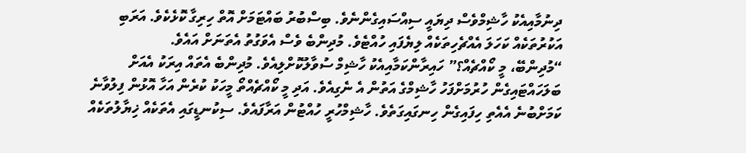ދިނުމާއިއެކު ހާޝިމްވެސް ދިޔައީ ސިއްސައިގެންނެވެ. ބިސްބުރު ބައްޓަމަށް އޮތް ހިރިގާ ކޮޅެކެވެ. އަރަބި އަކުރުތަކެއް ކަހަލަ އެއްޗެހިތަކެއް ލިޔެފައި ހުއްޓެވެ. މުދިންބެ ވެސް އެވަގުތު އެތަނަށް އައެވެ.
“މުދިންބޭ، މީ ކޯއްޗެއް؟” ހައިރާންކަމާއިއެކު ހާޝިމް ސުވާލުކޮށްލިއެވެ. މުދިންބެ އެތައް އިރަކު އެއަށް ބަލަހައްޓައިގެން ހުރުމަށްފަހު ހާޝިމްގެ އަތުން އެ ނެގިއެވެ. އަދި މީ ކޯއްޗެއްތޯ މީހަކު ކުރެން އަހާ އޮޅުން ފިލުވާނެ ކަމަށްބުނެ އެއެތި ހިފައިގެން ހިނގައިގަތެވެ. ހާޝިމްހުރީ ހުއްޓުން އަރާފައެވެ. ސިކުނޑީގައި އެތަކެއް ޚިޔާލުތަކެއް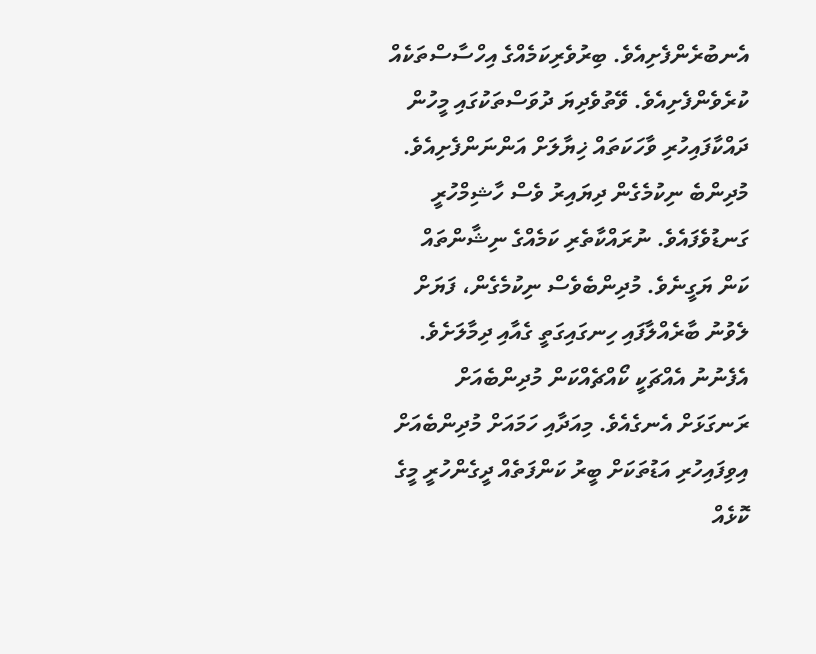އެނބުރެންފެށިއެވެ. ބިރުވެރިކަމެއްގެ އިހްސާސްތަކެއް ކުރެވެންފެށިއެވެ. ވޭތުވެދިޔަ ދުވަސްތަކުގައި މީހުން ދައްކާފައިހުރި ވާހަކަތައް ޚިޔާލަށް އަންނަންފެށިއެވެ.
މުދިންބެ ނިކުމެގެން ދިޔައިރު ވެސް ހާޝިމްހުރީ ގަނޑުވެފައެވެ. ނުރައްކާތެރި ކަމެއްގެ ނިޝާންތައް ކަން ޔަގީނެވެ. މުދިންބެވެސް ނިކުމެގެން، ފަޔަށް ލެވުނު ބާރެއްލާފައި ހިނގައިގަތީ ގެއާއި ދިމާލަށެވެ. އެފެނުނު އެއްޗަކީ ކޯއްޗެއްކަން މުދިންބެއަށް ރަނގަޅަށް އެނގެއެވެ. މިއަދާއި ހަމައަށް މުދިންބެއަށް އިވިފައިހުރި އަޑުތަކަށް ބީރު ކަންފަތެއް ދީގެންހުރީ މީގެ ކޮޅެއް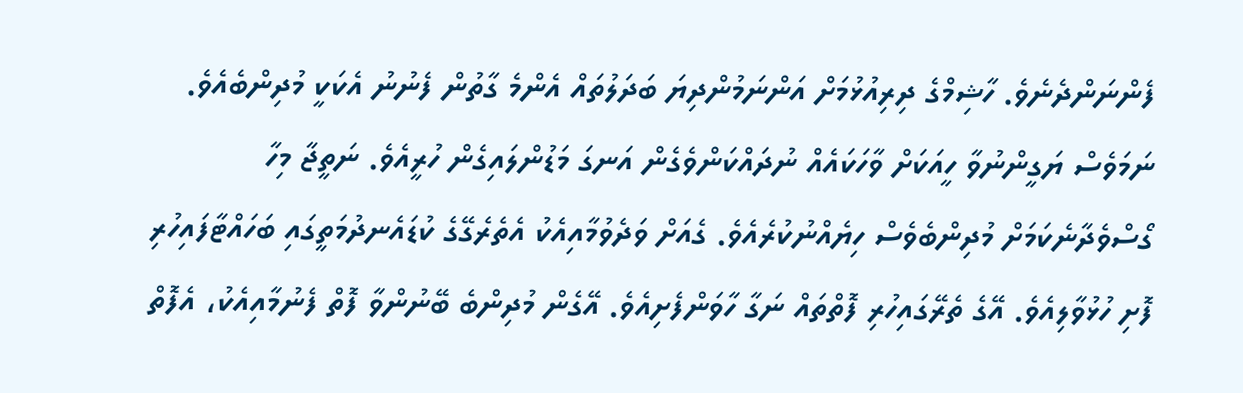ފެންނަންދެނެވެ. ހާޝިމްގެ ދިރިއުޅުމަށް އަންނަމުންދިޔަ ބަދަލުތައް އެންމެ ގާތުން ފެނުނު އެކަކީ މުދިންބެއެވެ. ނަމަވެސް ޔަގީންނުވާ ހީއަކަށް ވާހަކައެއް ނުދައްކަންވެގެން އަނގަ މަޑުންލައިގެން ހުރީއެވެ. ނަތީޖާ މިހާ ގޯސްވެދާނެކަމަށް މުދިންބެވެސް ހިޔެއްނުކުރެއެވެ. ގެއަށް ވަދެވުމާއިއެކު އެތެރެގޭގެ ކުޑައެނދުމަތީގައި ބަހައްޓާފައިހުރި ފޮށި ހުޅުވާލިއެވެ. އޭގެ ތެރޭގައިހުރި ފޮތްތައް ނަގާ ހާވަންފެށިއެވެ. އޭގެން މުދިންބެ ބޭނުންވާ ފޮތް ފެނުމާއިއެކު، އެފޮތް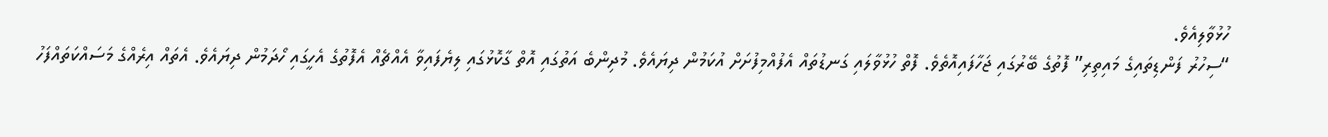ހުޅުވާލިއެވެ.
“ސިހުރު ފަންޑިތައިގެ މައިތިރި” ފޮތުގެ ބޭރުގައި ޖަހާފައިއޮތެވެ. ފޮތް ހުޅުވާލައި ގަނޑުތައް އެފުއްމިފުށަށް އުކަމުން ދިޔައެވެ. މުދިންބެ އަތުގައި އޮތް ގާކޮޅުގައި ލިޔެފައިވާ އެއްޗެއް އެފޮތުގެ އެހީގައި ހޯދަމުން ދިޔައެވެ. އެތައް އިރެއްގެ މަސައްކަތައްފަހު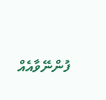ފުންނޭވާއެއް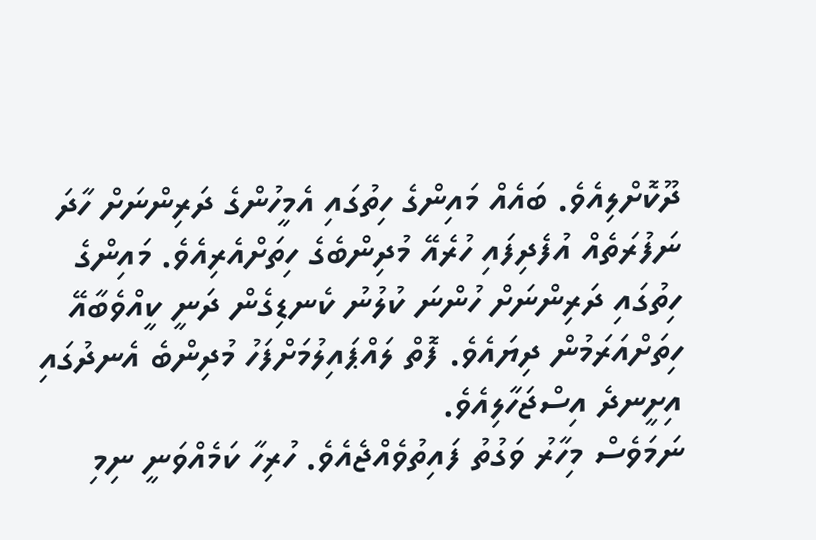ދޫކޮށްލިއެވެ. ބައެއް މައިންގެ ހިތުގައި އެމީހުންގެ ދަރިންނަށް ހާދަ ނަފުރަތެއް އުފެދިފައި ހުރެއޭ މުދިންބެގެ ހިތަށްއެރިއެވެ. މައިންގެ ހިތުގައި ދަރިންނަށް ހުންނަ ކުލުނު ކެނޑިގެން ދަނީ ކީއްވެބާއޭ ހިތަށްއަރަމުން ދިޔައެވެ. ފޮތް ލައްޕައިލުމަށްފަހު މުދިންބެ އެނދުގައި އިށީނދެ އިސްޖަހާލިއެވެ.
ނަމަވެސް މިހާރު ވަގުތު ފައިތުވެއްޖެއެވެ. ހުރިހާ ކަމެއްވަނީ ނިމި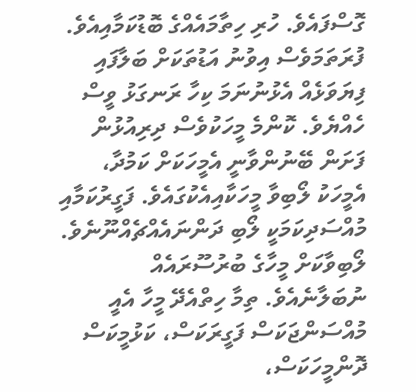ގޮސްފައެވެ. ހުރި ހިތާމައެއްގެ ބޮޑުކަމާއިއެވެ. ފުރަތަމަވެސް އިވުނު އަޑުތަކަށް ބަލާފައި ފިޔަވަޅެއް އެޅުނުނަމަ ކިހާ ރަނގަޅު ވީސް ހެއްޔެވެ. ކޮންމެ މީހަކުވެސް ދިރިއުޅުން ފަށަން ބޭނުންވާނީ އެމީހަކަށް ކަމުދާ، އެމީހަކު ލޯބިވާ މީހަކާއިއެކުގައެވެ. ފަގީރުކަމާއި މުއްސަދިކަމަކީ ލޯބި ދަންނައެއްޗެއްނޫނެވެ. ލޯބިވާކަށް މީހާގެ ބުރުސޫރައެއް ނުބަލާނެއެވެ. ތިމާ ހިތްއެދޭ މީހާ އެއީ މުއްސަންޖަކަސް ފަގީރަކަސް، ކަޅުމީކަސް ދޮންމީހަކަސް،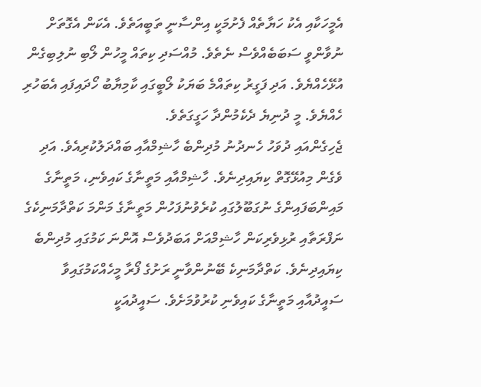އެމީހަކާއި އެކު ހަޔާތެއް ފެށުމަކީ އިންސާނީ ތަބީއަތެވެ. އެކަން އެގޮތަށް ނުވާންވީ ސަބަބެއްވެސް ނެތެވެ. މުއްސަދި ކިތައް މީހުން ލޯބި ނުލިބިގެން އުޅޭހެއްޔެވެ. އަދި ފަގީރު ކިތައްމެ ބަޔަކު ލޯބީގައި ކާމިޔާބު ހޯދައިފައި އެބަހުރި ހެއްޔެވެ. މީ ދުނިޔެ ދެކެމުންދާ ހަގީގަތެވެ.
ޖެހިގެންއައި ދުވަހު ހެނދުނު މުދިންބެ ހާޝިމްއާއި ބައްދަލުކުރިއެވެ. އަދި ވެގެން މިއުޅޭގޮތް ކިޔައިދިނެވެ. ހާޝިމްއާއި މަތީނާގެ ކައިވެނި، މަތީނާގެ މައިންބަފައިންގެ ނުގަބޫލުގައި ކުރެވުނުފަހުން މަތީނާގެ މަންމަ ކަތްދާމަނިކެގެ ނަފްރަތާއި ރުޅިވެރިކަން ހާޝިމްއަށް އަބަދުވެސް އޮންނަ ކަމުގައި މުދިންބެ ކިޔައިދިނެވެ. ކަތްދާމަނިކެ ބޭނުންވާނީ ރަށުގެ ފޯރާ މީހެއްކަމުގައިވާ ސައީދުއާއި މަތީނާގެ ކައިވެނި ކުރުވުމަށެވެ. ސައީދުއަކީ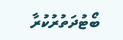ބޯޓުދަތުރުކުރާ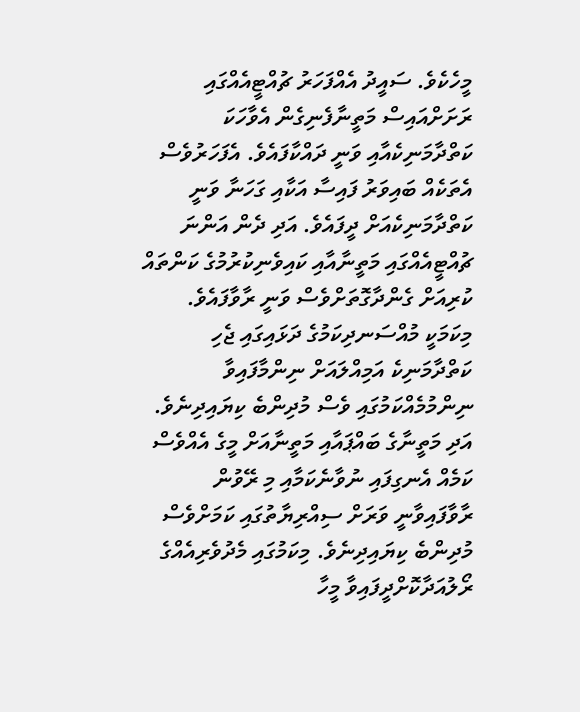މީހެކެވެ. ސައީދު އެއްފަހަރު ޗުއްޓީއެއްގައި ރަށަށްއައިސް މަތީނާފެނިގެން އެވާހަކަ ކަތްދާމަނިކެއާއި ވަނީ ދައްކާފައެވެ. އެފަހަރުވެސް އެތަކެއް ބައިވަރު ފައިސާ އަކާއި ގަހަނާ ވަނީ ކަތްދާމަނިކެއަށް ދީފައެވެ. އަދި ދެން އަންނަ ޗުއްޓީއެއްގައި މަތީނާއާއި ކައިވެނިކުރުމުގެ ކަންތައް ކުރިއަށް ގެންދާގޮތަށްވެސް ވަނީ ރާވާފައެވެ. މިކަމަކީ މުއްސަނދިކަމުގެ ދަޅައިގައި ޖެހި ކަތްދާމަނިކެ އަމިއްލައަށް ނިންމާފައިވާ ނިންމުމެއްކަމުގައި ވެސް މުދިންބެ ކިޔައިދިނެވެ. އަދި މަތީނާގެ ބައްޕައާއި މަތީނާއަށް މީގެ އެއްވެސް ކަމެއް އެނގިފައި ނުވާނެކަމާއި މި ރޭވުން ރާވާފައިވާނީ ވަރަށް ސިއްރިޔާތުގައި ކަމަށްވެސް މުދިންބެ ކިޔައިދިނެވެ. މިކަމުގައި މެދުވެރިއެއްގެ ރޯލުއަދާކޮށްދީފައިވާ މީހާ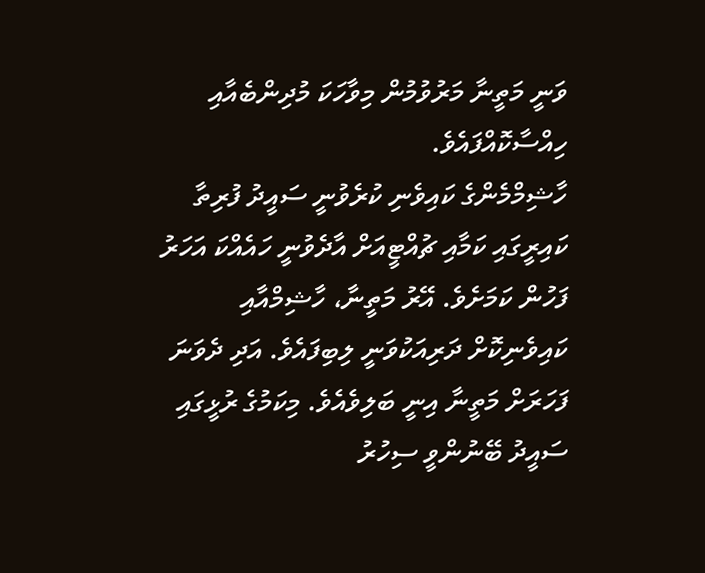ވަނީ މަތީނާ މަރުވުމުން މިވާހަކަ މުދިންބެއާއި ހިއްސާކޮއްފައެވެ.
ހާޝިމްމެންގެ ކައިވެނި ކުރެވުނީ ސައީދު ފުރިތާ ކައިރީގައި ކަމާއި ޗުއްޓީއަށް އާދެވުނީ ހައެއްކަ އަހަރު ފަހުން ކަމަށެވެ. އޭރު މަތީނާ، ހާޝިމްއާއި ކައިވެނިކޮށް ދަރިއަކުވަނީ ލިބިފައެވެ. އަދި ދެވަނަ ފަހަރަށް މަތީނާ އިނީ ބަލިވެއެވެ. މިކަމުގެ ރުޅީގައި ސައީދު ބޭނުންވީ ސިހުރު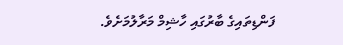ފަންޑިތައިގެ ބާރުގައި ހާޝިމް މަރާލުމަށެވެ.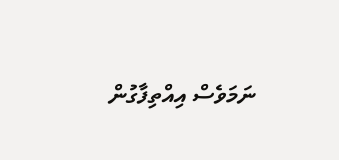ނަމަވެސް އިއްތިފާގުން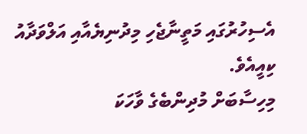އެސިހުރުގައި މަތީނާޖެހި މިދުނިޔެއާއި އަލްވަދާއު ކިއީއެވެ.
މިހިސާބަށް މުދިންބެގެ ވާހަކަ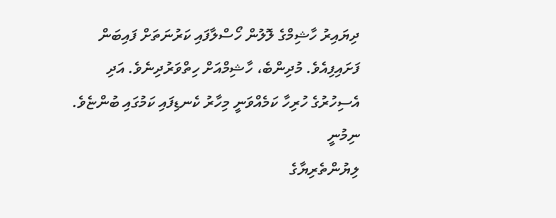ދިޔައިރު ހާޝިމްގެ ލޮލުން ހޯސްލާފައި ކަރުނަތަށް ފައިބަން ފަށައިފިއެވެ. މުދިންބެ، ހާޝިމްއަށް ހިތްވަރުދިނެވެ. އަދި އެސިހުރުގެ ހުރިހާ ކަމެއްވަނީ މިހާރު ކެނޑިފައި ކަމުގައި ބުންޏެވެ.
ނިމުނީ
ލިޔުންތެރިޔާގެ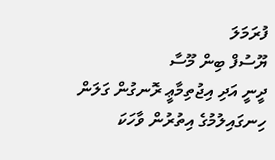ފުރަމަލަ
ޔޫސުފް ބިން މޫސާ
ދީނީ އަދި އިޖުތިމާޢީ ރޮނގުން ގަލަން ހިނގައިލުމުގެ އިތުރުން ވާހަކަ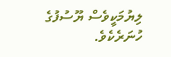ލިޔުމަކީވެސް ޔޫސުފުގެ ހުނަރެކެވެ.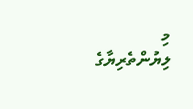މި ލިޔުންތެރިޔާގެ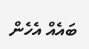ބައެއް އެހެން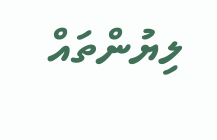ލިޔުންތައް